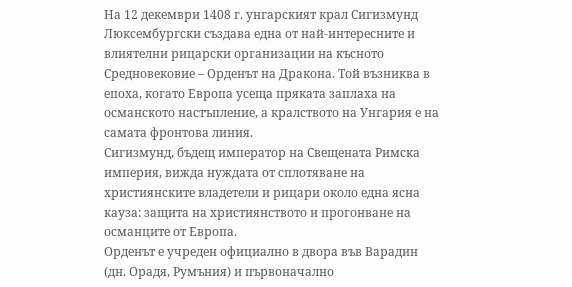На 12 декември 1408 г. унгарският крал Сигизмунд Люксембургски създава една от най-интересните и влиятелни рицарски организации на късното Средновековие – Орденът на Дракона. Той възниква в епоха, когато Европа усеща пряката заплаха на османското настъпление, а кралството на Унгария е на самата фронтова линия.
Сигизмунд, бъдещ император на Свещената Римска империя, вижда нуждата от сплотяване на християнските владетели и рицари около една ясна кауза: защита на християнството и прогонване на османците от Европа.
Орденът е учреден официално в двора във Варадин (дн. Орадя, Румъния) и първоначално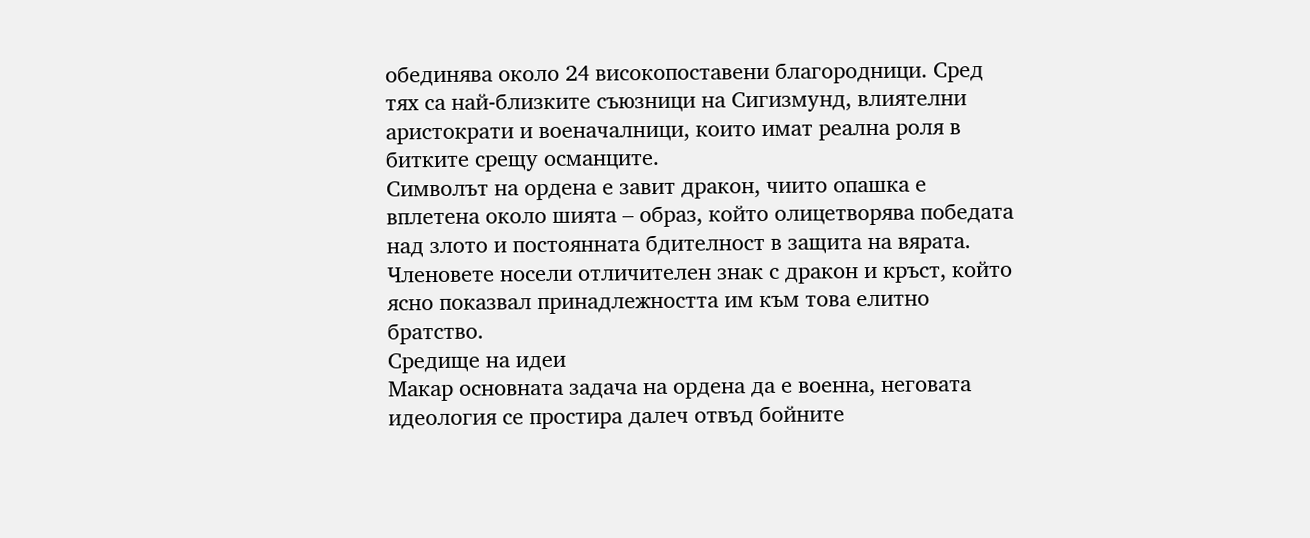обединява около 24 високопоставени благородници. Сред тях са най-близките съюзници на Сигизмунд, влиятелни аристократи и военачалници, които имат реална роля в битките срещу османците.
Символът на ордена е завит дракон, чиито опашка е вплетена около шията – образ, който олицетворява победата над злото и постоянната бдителност в защита на вярата. Членовете носели отличителен знак с дракон и кръст, който ясно показвал принадлежността им към това елитно братство.
Средище на идеи
Макар основната задача на ордена да е военна, неговата идеология се простира далеч отвъд бойните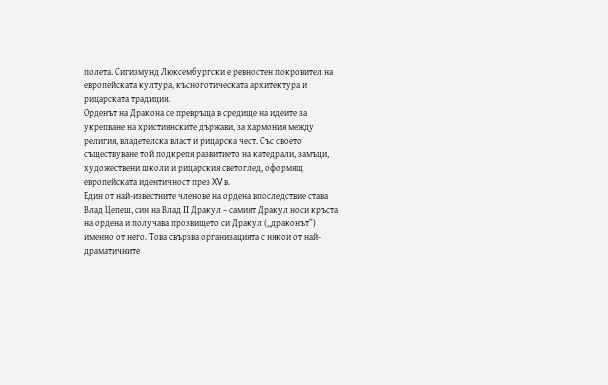полета. Сигизмунд Люксембургски е ревностен покровител на европейската култура, късноготическата архитектура и рицарската традиция.
Орденът на Дракона се превръща в средище на идеите за укрепване на християнските държави, за хармония между религия, владетелска власт и рицарска чест. Със своето съществуване той подкрепя развитието на катедрали, замъци, художествени школи и рицарския светоглед, оформящ европейската идентичност през XV в.
Един от най-известните членове на ордена впоследствие става Влад Цепеш, син на Влад II Дракул – самият Дракул носи кръста на ордена и получава прозвището си Дракул („драконът“) именно от него. Това свързва организацията с някои от най-драматичните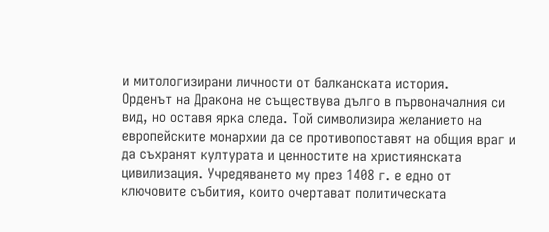и митологизирани личности от балканската история.
Орденът на Дракона не съществува дълго в първоначалния си вид, но оставя ярка следа. Той символизира желанието на европейските монархии да се противопоставят на общия враг и да съхранят културата и ценностите на християнската цивилизация. Учредяването му през 1408 г. е едно от ключовите събития, които очертават политическата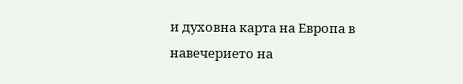и духовна карта на Европа в навечерието на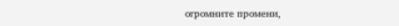огромните промени,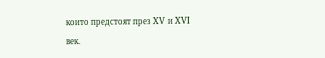които предстоят през XV и XVI век.